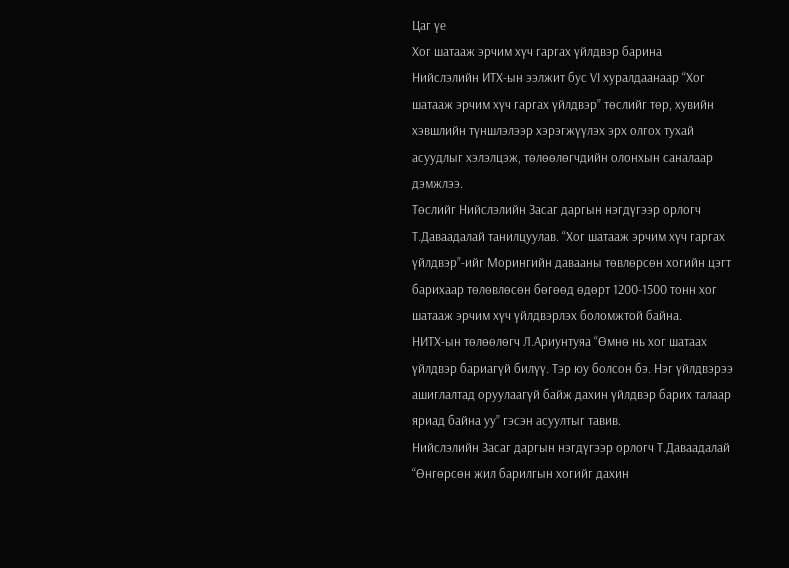Цаг үе
Хог шатааж эрчим хүч гаргах үйлдвэр барина
Нийслэлийн ИТХ-ын ээлжит бус VI хуралдаанаар “Хог шатааж эрчим хүч гаргах үйлдвэр” төслийг төр, хувийн хэвшлийн түншлэлээр хэрэгжүүлэх эрх олгох тухай асуудлыг хэлэлцэж, төлөөлөгчдийн олонхын саналаар дэмжлээ.
Төслийг Нийслэлийн Засаг даргын нэгдүгээр орлогч Т.Даваадалай танилцуулав. “Хог шатааж эрчим хүч гаргах үйлдвэр”-ийг Морингийн давааны төвлөрсөн хогийн цэгт барихаар төлөвлөсөн бөгөөд өдөрт 1200-1500 тонн хог шатааж эрчим хүч үйлдвэрлэх боломжтой байна.
НИТХ-ын төлөөлөгч Л.Ариунтуяа “Өмнө нь хог шатаах үйлдвэр бариагүй билүү. Тэр юу болсон бэ. Нэг үйлдвэрээ ашиглалтад оруулаагүй байж дахин үйлдвэр барих талаар яриад байна уу” гэсэн асуултыг тавив.
Нийслэлийн Засаг даргын нэгдүгээр орлогч Т.Даваадалай “Өнгөрсөн жил барилгын хогийг дахин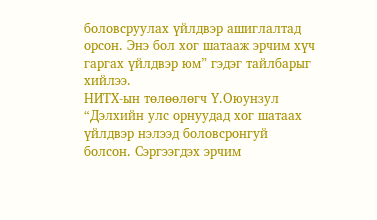боловсруулах үйлдвэр ашиглалтад орсон. Энэ бол хог шатааж эрчим хүч гаргах үйлдвэр юм” гэдэг тайлбарыг хийлээ.
НИТХ-ын төлөөлөгч Ү.Оюунзул “Дэлхийн улс орнуудад хог шатаах үйлдвэр нэлээд боловсронгуй болсон. Сэргээгдэх эрчим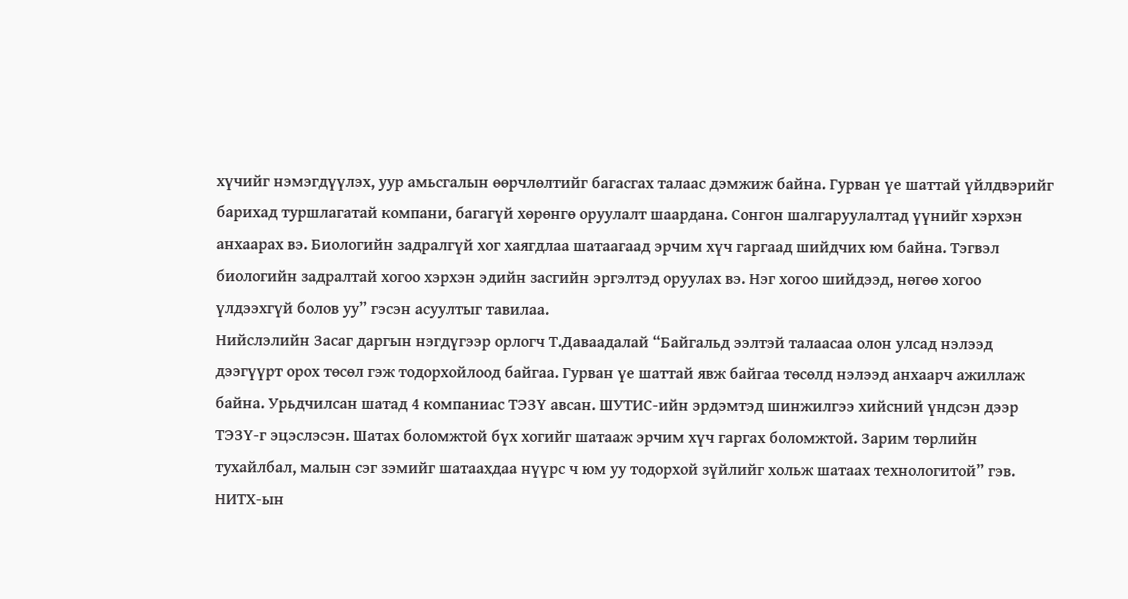хүчийг нэмэгдүүлэх, уур амьсгалын өөрчлөлтийг багасгах талаас дэмжиж байна. Гурван үе шаттай үйлдвэрийг барихад туршлагатай компани, багагүй хөрөнгө оруулалт шаардана. Сонгон шалгаруулалтад үүнийг хэрхэн анхаарах вэ. Биологийн задралгүй хог хаягдлаа шатаагаад эрчим хүч гаргаад шийдчих юм байна. Тэгвэл биологийн задралтай хогоо хэрхэн эдийн засгийн эргэлтэд оруулах вэ. Нэг хогоо шийдээд, нөгөө хогоо үлдээхгүй болов уу” гэсэн асуултыг тавилаа.
Нийслэлийн Засаг даргын нэгдүгээр орлогч Т.Даваадалай “Байгальд ээлтэй талаасаа олон улсад нэлээд дээгүүрт орох төсөл гэж тодорхойлоод байгаа. Гурван үе шаттай явж байгаа төсөлд нэлээд анхаарч ажиллаж байна. Урьдчилсан шатад 4 компаниас ТЭЗҮ авсан. ШУТИС-ийн эрдэмтэд шинжилгээ хийсний үндсэн дээр ТЭЗҮ-г эцэслэсэн. Шатах боломжтой бүх хогийг шатааж эрчим хүч гаргах боломжтой. Зарим төрлийн тухайлбал, малын сэг зэмийг шатаахдаа нүүрс ч юм уу тодорхой зүйлийг хольж шатаах технологитой” гэв.
НИТХ-ын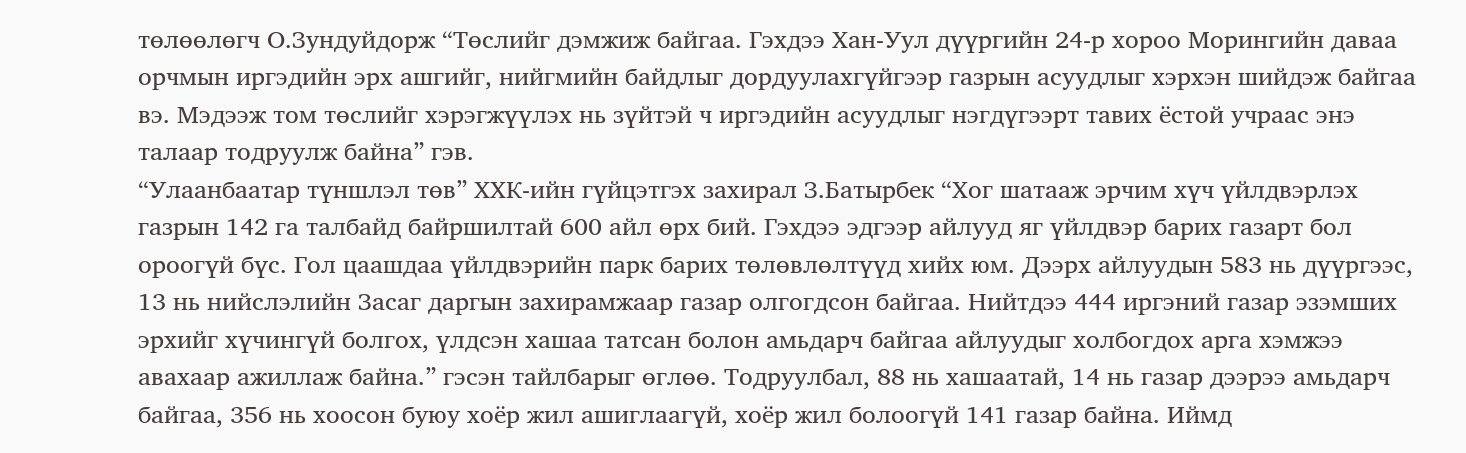төлөөлөгч О.Зундуйдорж “Төслийг дэмжиж байгаа. Гэхдээ Хан-Уул дүүргийн 24-р хороо Морингийн даваа орчмын иргэдийн эрх ашгийг, нийгмийн байдлыг дордуулахгүйгээр газрын асуудлыг хэрхэн шийдэж байгаа вэ. Мэдээж том төслийг хэрэгжүүлэх нь зүйтэй ч иргэдийн асуудлыг нэгдүгээрт тавих ёстой учраас энэ талаар тодруулж байна” гэв.
“Улаанбаатар түншлэл төв” ХХК-ийн гүйцэтгэх захирал З.Батырбек “Хог шатааж эрчим хүч үйлдвэрлэх газрын 142 га талбайд байршилтай 600 айл өрх бий. Гэхдээ эдгээр айлууд яг үйлдвэр барих газарт бол ороогүй бүс. Гол цаашдаа үйлдвэрийн парк барих төлөвлөлтүүд хийх юм. Дээрх айлуудын 583 нь дүүргээс, 13 нь нийслэлийн Засаг даргын захирамжаар газар олгогдсон байгаа. Нийтдээ 444 иргэний газар эзэмших эрхийг хүчингүй болгох, үлдсэн хашаа татсан болон амьдарч байгаа айлуудыг холбогдох арга хэмжээ авахаар ажиллаж байна.” гэсэн тайлбарыг өглөө. Тодруулбал, 88 нь хашаатай, 14 нь газар дээрээ амьдарч байгаа, 356 нь хоосон буюу хоёр жил ашиглаагүй, хоёр жил болоогүй 141 газар байна. Иймд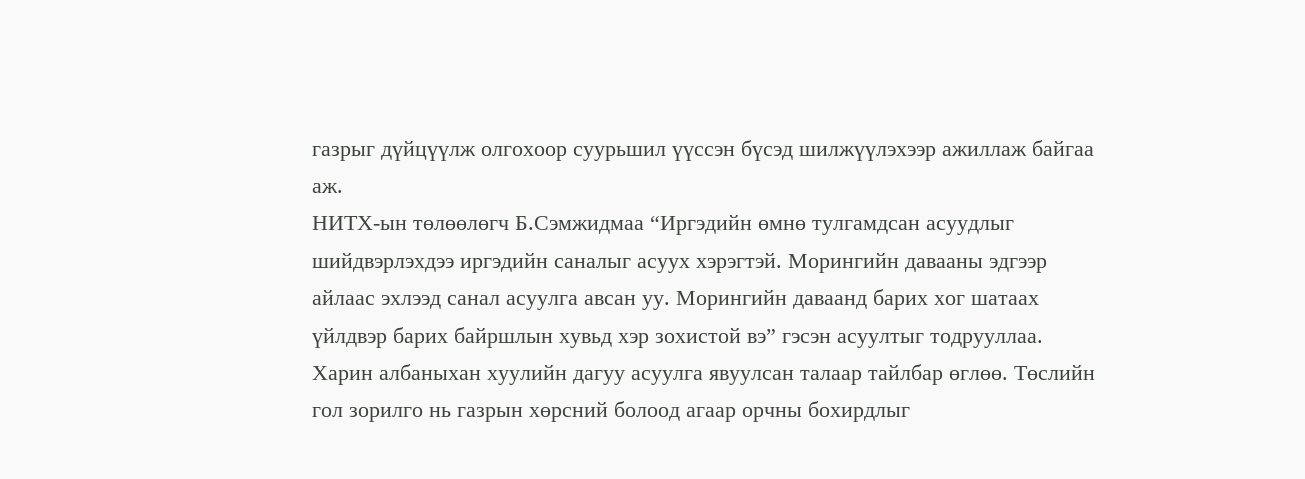газрыг дүйцүүлж олгохоор суурьшил үүссэн бүсэд шилжүүлэхээр ажиллаж байгаа аж.
НИТХ-ын төлөөлөгч Б.Сэмжидмаа “Иргэдийн өмнө тулгамдсан асуудлыг шийдвэрлэхдээ иргэдийн саналыг асуух хэрэгтэй. Морингийн давааны эдгээр айлаас эхлээд санал асуулга авсан уу. Морингийн даваанд барих хог шатаах үйлдвэр барих байршлын хувьд хэр зохистой вэ” гэсэн асуултыг тодрууллаа. Харин албаныхан хуулийн дагуу асуулга явуулсан талаар тайлбар өглөө. Төслийн гол зорилго нь газрын хөрсний болоод агаар орчны бохирдлыг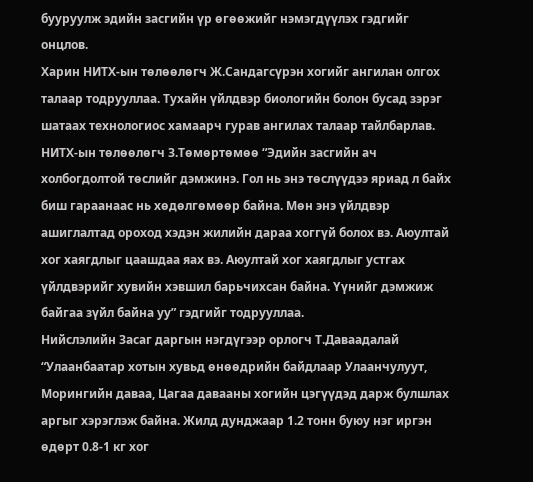бууруулж эдийн засгийн үр өгөөжийг нэмэгдүүлэх гэдгийг онцлов.
Харин НИТХ-ын төлөөлөгч Ж.Сандагсүрэн хогийг ангилан олгох талаар тодрууллаа. Тухайн үйлдвэр биологийн болон бусад зэрэг шатаах технологиос хамаарч гурав ангилах талаар тайлбарлав.
НИТХ-ын төлөөлөгч З.Төмөртөмөө “Эдийн засгийн ач холбогдолтой төслийг дэмжинэ. Гол нь энэ төслүүдээ яриад л байх биш гараанаас нь хөдөлгөмөөр байна. Мөн энэ үйлдвэр ашиглалтад ороход хэдэн жилийн дараа хоггүй болох вэ. Аюултай хог хаягдлыг цаашдаа яах вэ. Аюултай хог хаягдлыг устгах үйлдвэрийг хувийн хэвшил барьчихсан байна. Үүнийг дэмжиж байгаа зүйл байна уу” гэдгийг тодрууллаа.
Нийслэлийн Засаг даргын нэгдүгээр орлогч Т.Даваадалай “Улаанбаатар хотын хувьд өнөөдрийн байдлаар Улаанчулуут, Морингийн даваа, Цагаа давааны хогийн цэгүүдэд дарж булшлах аргыг хэрэглэж байна. Жилд дунджаар 1.2 тонн буюу нэг иргэн өдөрт 0.8-1 кг хог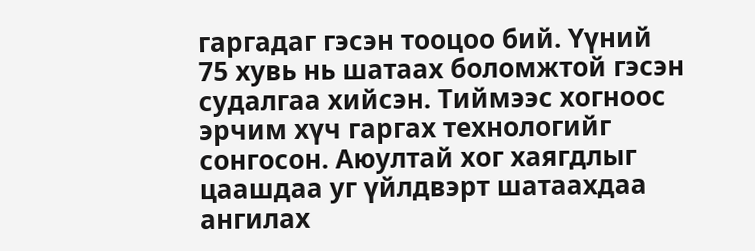гаргадаг гэсэн тооцоо бий. Үүний 75 хувь нь шатаах боломжтой гэсэн судалгаа хийсэн. Тиймээс хогноос эрчим хүч гаргах технологийг сонгосон. Аюултай хог хаягдлыг цаашдаа уг үйлдвэрт шатаахдаа ангилах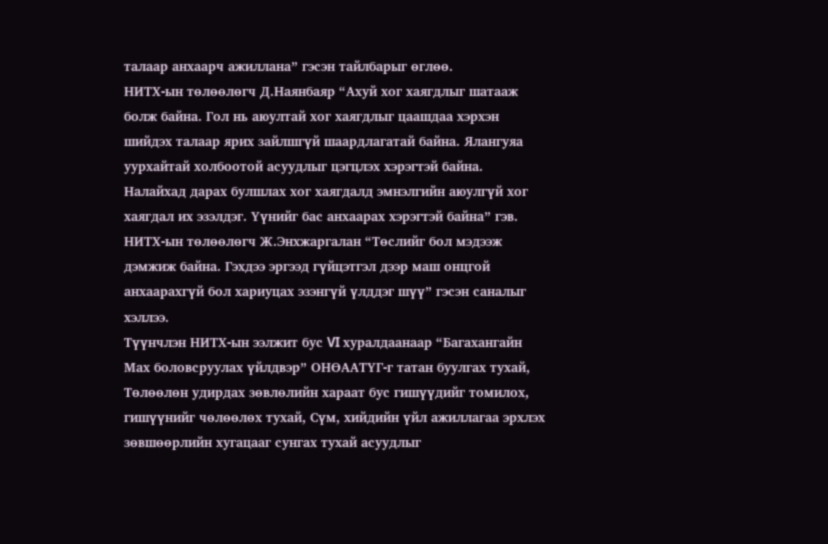талаар анхаарч ажиллана” гэсэн тайлбарыг өглөө.
НИТХ-ын төлөөлөгч Д.Наянбаяр “Ахуй хог хаягдлыг шатааж болж байна. Гол нь аюултай хог хаягдлыг цаашдаа хэрхэн шийдэх талаар ярих зайлшгүй шаардлагатай байна. Ялангуяа уурхайтай холбоотой асуудлыг цэгцлэх хэрэгтэй байна. Налайхад дарах булшлах хог хаягдалд эмнэлгийн аюулгүй хог хаягдал их эзэлдэг. Үүнийг бас анхаарах хэрэгтэй байна” гэв.
НИТХ-ын төлөөлөгч Ж.Энхжаргалан “Төслийг бол мэдээж дэмжиж байна. Гэхдээ эргээд гүйцэтгэл дээр маш онцгой анхаарахгүй бол хариуцах эзэнгүй үлддэг шүү” гэсэн саналыг хэллээ.
Түүнчлэн НИТХ-ын ээлжит бус VI хуралдаанаар “Багахангайн Мах боловсруулах үйлдвэр” ОНӨААТҮГ-г татан буулгах тухай, Төлөөлөн удирдах зөвлөлийн хараат бус гишүүдийг томилох, гишүүнийг чөлөөлөх тухай, Сүм, хийдийн үйл ажиллагаа эрхлэх зөвшөөрлийн хугацааг сунгах тухай асуудлыг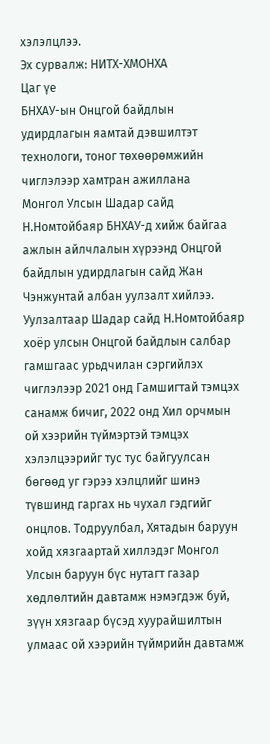хэлэлцлээ.
Эх сурвалж: НИТХ-ХМОНХА
Цаг үе
БНХАУ-ын Онцгой байдлын удирдлагын яамтай дэвшилтэт технологи, тоног төхөөрөмжийн чиглэлээр хамтран ажиллана
Монгол Улсын Шадар сайд Н.Номтойбаяр БНХАУ-д хийж байгаа ажлын айлчлалын хүрээнд Онцгой байдлын удирдлагын сайд Жан Чэнжунтай албан уулзалт хийлээ.
Уулзалтаар Шадар сайд Н.Номтойбаяр хоёр улсын Онцгой байдлын салбар гамшгаас урьдчилан сэргийлэх чиглэлээр 2021 онд Гамшигтай тэмцэх санамж бичиг, 2022 онд Хил орчмын ой хээрийн түймэртэй тэмцэх хэлэлцээрийг тус тус байгуулсан бөгөөд уг гэрээ хэлцлийг шинэ түвшинд гаргах нь чухал гэдгийг онцлов. Тодруулбал, Хятадын баруун хойд хязгаартай хиллэдэг Монгол Улсын баруун бүс нутагт газар хөдлөлтийн давтамж нэмэгдэж буй, зүүн хязгаар бүсэд хуурайшилтын улмаас ой хээрийн түймрийн давтамж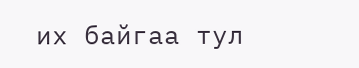их байгаа тул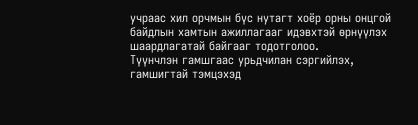учраас хил орчмын бүс нутагт хоёр орны онцгой байдлын хамтын ажиллагааг идэвхтэй өрнүүлэх шаардлагатай байгааг тодотголоо.
Түүнчлэн гамшгаас урьдчилан сэргийлэх, гамшигтай тэмцэхэд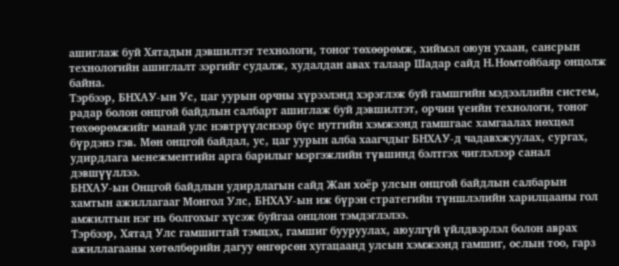ашиглаж буй Хятадын дэвшилтэт технологи, тоног төхөөрөмж, хиймэл оюун ухаан, сансрын технологийн ашиглалт зэргийг судалж, худалдан авах талаар Шадар сайд Н.Номтойбаяр онцолж байна.
Тэрбээр, БНХАУ-ын Ус, цаг уурын орчны хүрээлэнд хэрэглэж буй гамшгийн мэдээллийн систем, радар болон онцгой байдлын салбарт ашиглаж буй дэвшилтэт, орчин үеийн технологи, тоног төхөөрөмжийг манай улс нэвтрүүлснээр бүс нутгийн хэмжээнд гамшгаас хамгаалах нөхцөл бүрдэнэ гэв. Мөн онцгой байдал, ус, цаг уурын алба хаагчдыг БНХАУ-д чадавхжуулах, сургах, удирдлага менежментийн арга барилыг мэргэжлийн түвшинд бэлтгэх чиглэлээр санал дэвшүүллээ.
БНХАУ-ын Онцгой байдлын удирдлагын сайд Жан хоёр улсын онцгой байдлын салбарын хамтын ажиллагааг Монгол Улс, БНХАУ-ын иж бүрэн стратегийн түншлэлийн харилцааны гол амжилтын нэг нь болгохыг хүсэж буйгаа онцлон тэмдэглэлээ.
Тэрбээр, Хятад Улс гамшигтай тэмцэх, гамшиг бууруулах, аюулгүй үйлдвэрлэл болон аврах ажиллагааны хөтөлбөрийн дагуу өнгөрсөн хугацаанд улсын хэмжээнд гамшиг, ослын тоо, гарз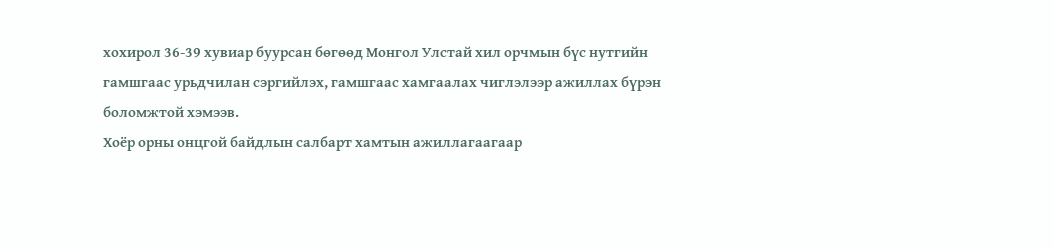хохирол 36-39 хувиар буурсан бөгөөд Монгол Улстай хил орчмын бүс нутгийн гамшгаас урьдчилан сэргийлэх, гамшгаас хамгаалах чиглэлээр ажиллах бүрэн боломжтой хэмээв.
Хоёр орны онцгой байдлын салбарт хамтын ажиллагаагаар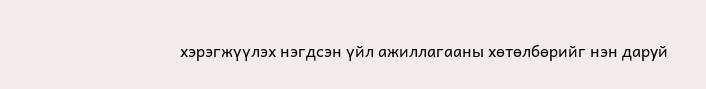хэрэгжүүлэх нэгдсэн үйл ажиллагааны хөтөлбөрийг нэн даруй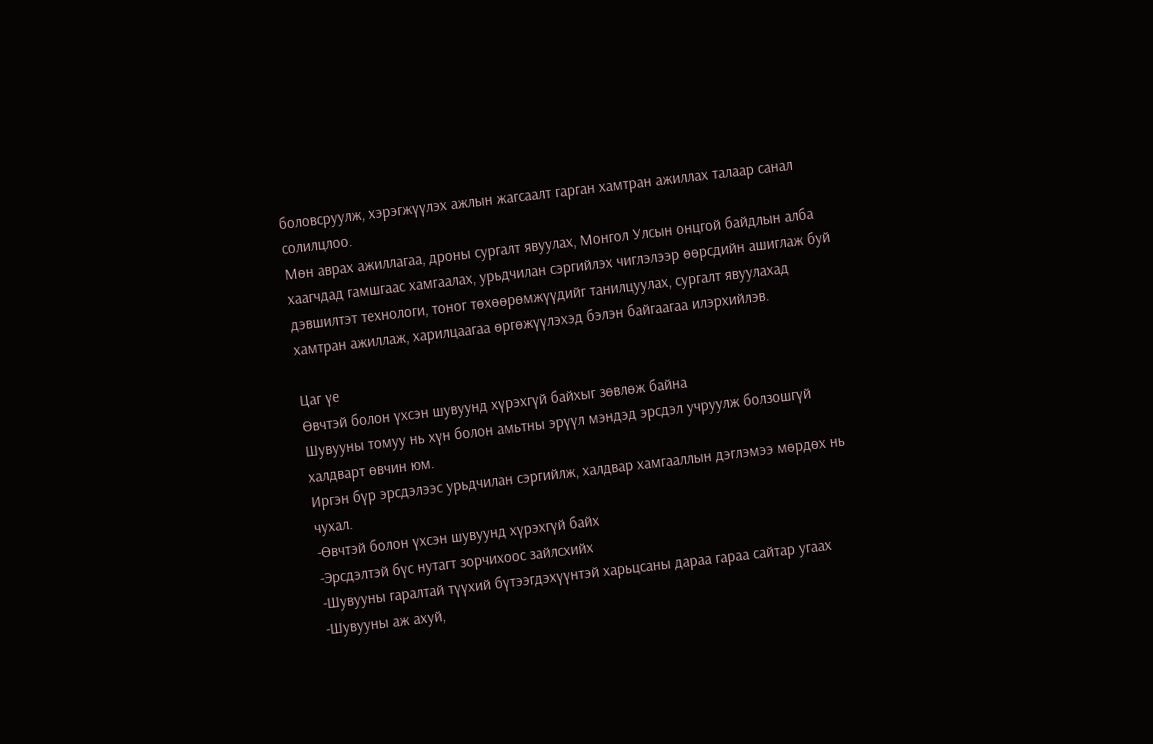боловсруулж, хэрэгжүүлэх ажлын жагсаалт гарган хамтран ажиллах талаар санал солилцлоо.
Мөн аврах ажиллагаа, дроны сургалт явуулах, Монгол Улсын онцгой байдлын алба хаагчдад гамшгаас хамгаалах, урьдчилан сэргийлэх чиглэлээр өөрсдийн ашиглаж буй дэвшилтэт технологи, тоног төхөөрөмжүүдийг танилцуулах, сургалт явуулахад хамтран ажиллаж, харилцаагаа өргөжүүлэхэд бэлэн байгаагаа илэрхийлэв.

Цаг үе
Өвчтэй болон үхсэн шувуунд хүрэхгүй байхыг зөвлөж байна
Шувууны томуу нь хүн болон амьтны эрүүл мэндэд эрсдэл учруулж болзошгүй халдварт өвчин юм.
Иргэн бүр эрсдэлээс урьдчилан сэргийлж, халдвар хамгааллын дэглэмээ мөрдөх нь чухал.
-Өвчтэй болон үхсэн шувуунд хүрэхгүй байх
-Эрсдэлтэй бүс нутагт зорчихоос зайлсхийх
-Шувууны гаралтай түүхий бүтээгдэхүүнтэй харьцсаны дараа гараа сайтар угаах
-Шувууны аж ахуй,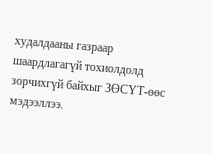худалдааны газраар шаардлагагүй тохиолдолд зорчихгүй байхыг ЗӨСҮТ-өөс мэдээллээ.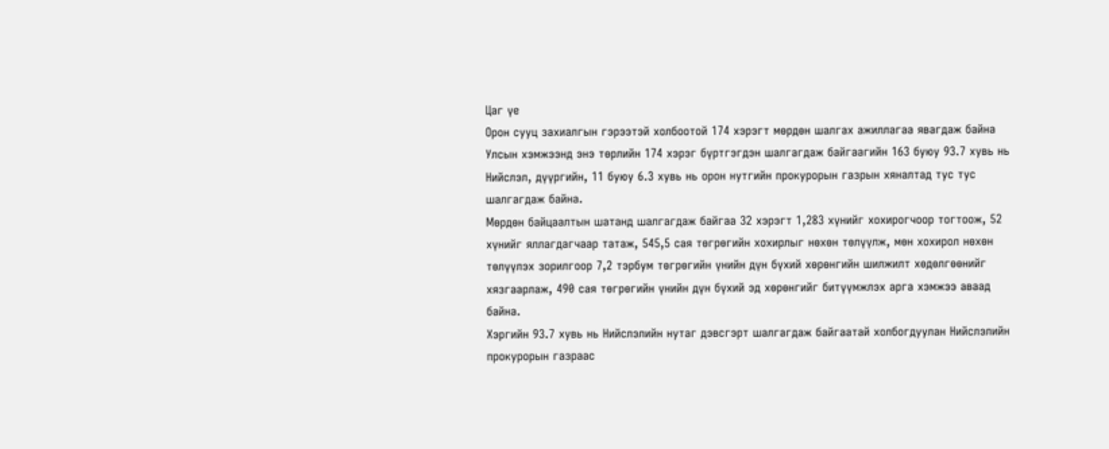Цаг үе
Орон сууц захиалгын гэрээтэй холбоотой 174 хэрэгт мөрдөн шалгах ажиллагаа явагдаж байна
Улсын хэмжээнд энэ төрлийн 174 хэрэг бүртгэгдэн шалгагдаж байгаагийн 163 буюу 93.7 хувь нь Нийслэл, дүүргийн, 11 буюу 6.3 хувь нь орон нутгийн прокурорын газрын хяналтад тус тус шалгагдаж байна.
Мөрдөн байцаалтын шатанд шалгагдаж байгаа 32 хэрэгт 1,283 хүнийг хохирогчоор тогтоож, 52 хүнийг яллагдагчаар татаж, 545,5 сая төгрөгийн хохирлыг нөхөн төлүүлж, мөн хохирол нөхөн төлүүлэх зорилгоор 7,2 тэрбум төгрөгийн үнийн дүн бүхий хөрөнгийн шилжилт хөдөлгөөнийг хязгаарлаж, 490 сая төгрөгийн үнийн дүн бүхий эд хөрөнгийг битүүмжлэх арга хэмжээ аваад байна.
Хэргийн 93.7 хувь нь Нийслэлийн нутаг дэвсгэрт шалгагдаж байгаатай холбогдуулан Нийслэлийн прокурорын газраас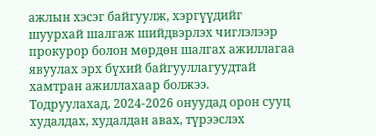ажлын хэсэг байгуулж, хэргүүдийг шуурхай шалгаж шийдвэрлэх чиглэлээр прокурор болон мөрдөн шалгах ажиллагаа явуулах эрх бүхий байгууллагуудтай хамтран ажиллахаар болжээ.
Тодруулахад, 2024-2026 онуудад орон сууц худалдах, худалдан авах, түрээслэх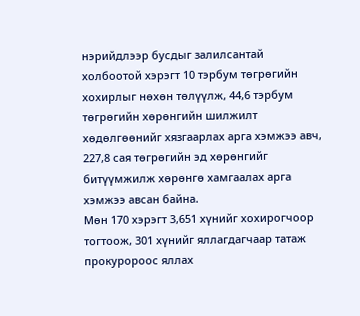нэрийдлээр бусдыг залилсантай холбоотой хэрэгт 10 тэрбум төгрөгийн хохирлыг нөхөн төлүүлж, 44,6 тэрбум төгрөгийн хөрөнгийн шилжилт хөдөлгөөнийг хязгаарлах арга хэмжээ авч, 227,8 сая төгрөгийн эд хөрөнгийг битүүмжилж хөрөнгө хамгаалах арга хэмжээ авсан байна.
Мөн 170 хэрэгт 3,651 хүнийг хохирогчоор тогтоож, 301 хүнийг яллагдагчаар татаж прокуророос яллах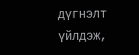дүгнэлт үйлдэж,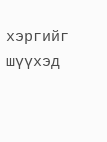хэргийг шүүхэд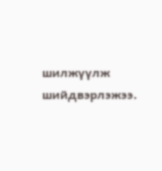шилжүүлж шийдвэрлэжээ.